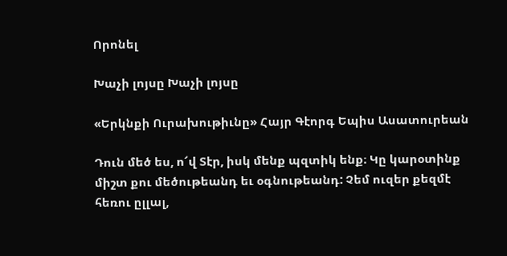Որոնել

Խաչի լոյսը Խաչի լոյսը

«Երկնքի Ուրախութիւնը» Հայր Գէորգ Եպիս Ասատուրեան

Դուն մեծ ես, ո՜վ Տէր, իսկ մենք պզտիկ ենք։ Կը կարօտինք միշտ քու մեծութեանդ եւ օգնութեանդ: Չեմ ուզեր քեզմէ հեռու ըլլալ,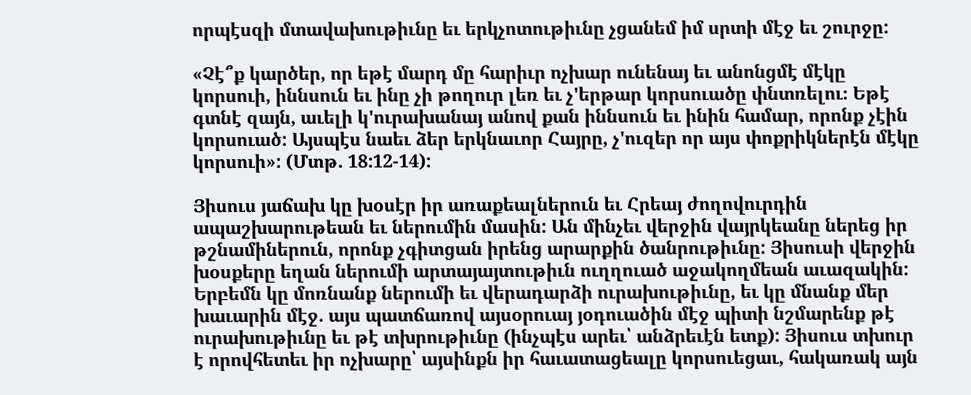որպէսզի մտավախութիւնը եւ երկչոտութիւնը չցանեմ իմ սրտի մէջ եւ շուրջը:

«Չէ՞ք կարծեր, որ եթէ մարդ մը հարիւր ոչխար ունենայ եւ անոնցմէ մէկը կորսուի, իննսուն եւ ինը չի թողուր լեռ եւ չ'երթար կորսուածը փնտռելու։ Եթէ գտնէ զայն, աւելի կ'ուրախանայ անով քան իննսուն եւ ինին համար, որոնք չէին կորսուած: Այսպէս նաեւ ձեր երկնաւոր Հայրը, չ'ուզեր որ այս փոքրիկներէն մէկը կորսուի»: (Մտթ. 18:12-14):

Յիսուս յաճախ կը խօսէր իր առաքեալներուն եւ Հրեայ ժողովուրդին ապաշխարութեան եւ ներումին մասին: Ան մինչեւ վերջին վայրկեանը ներեց իր թշնամիներուն, որոնք չգիտցան իրենց արարքին ծանրութիւնը: Յիսուսի վերջին խօսքերը եղան ներումի արտայայտութիւն ուղղուած աջակողմեան աւազակին: Երբեմն կը մոռնանք ներումի եւ վերադարձի ուրախութիւնը, եւ կը մնանք մեր խաւարին մէջ. այս պատճառով այսօրուայ յօդուածին մէջ պիտի նշմարենք թէ ուրախութիւնը եւ թէ տխրութիւնը (ինչպէս արեւ՝ անձրեւէն ետք): Յիսուս տխուր է որովհետեւ իր ոչխարը՝ այսինքն իր հաւատացեալը կորսուեցաւ, հակառակ այն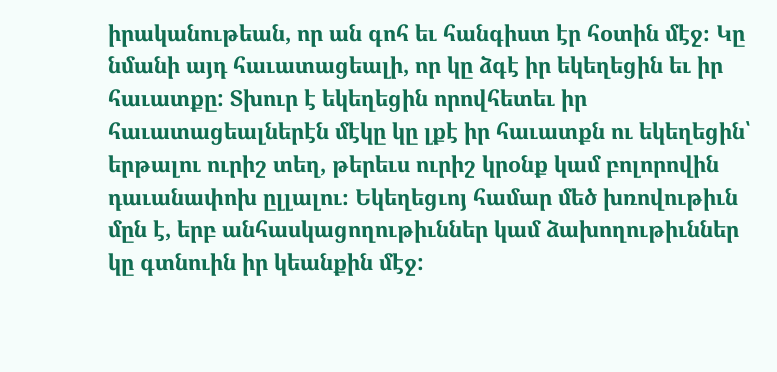իրականութեան, որ ան գոհ եւ հանգիստ էր հօտին մէջ։ Կը նմանի այդ հաւատացեալի, որ կը ձգէ իր եկեղեցին եւ իր հաւատքը: Տխուր է եկեղեցին որովհետեւ իր հաւատացեալներէն մէկը կը լքէ իր հաւատքն ու եկեղեցին՝ երթալու ուրիշ տեղ, թերեւս ուրիշ կրօնք կամ բոլորովին դաւանափոխ ըլլալու։ Եկեղեցւոյ համար մեծ խռովութիւն մըն է, երբ անհասկացողութիւններ կամ ձախողութիւններ կը գտնուին իր կեանքին մէջ: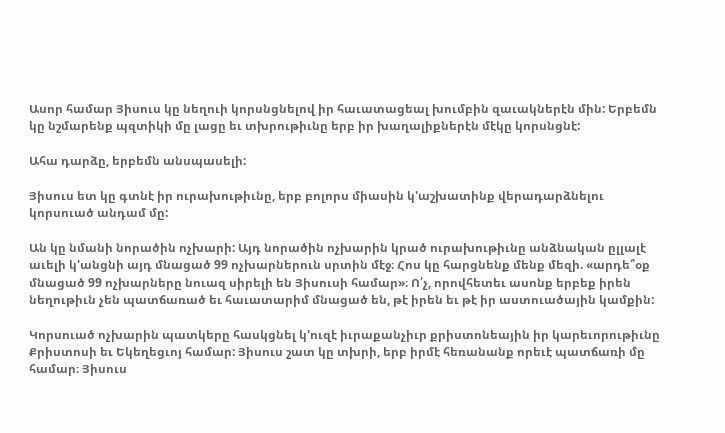Ասոր համար Յիսուս կը նեղուի կորսնցնելով իր հաւատացեալ խումբին զաւակներէն մին: Երբեմն կը նշմարենք պզտիկի մը լացը եւ տխրութիւնը երբ իր խաղալիքներէն մէկը կորսնցնէ:

Ահա դարձը, երբեմն անսպասելի:

Յիսուս ետ կը գտնէ իր ուրախութիւնը, երբ բոլորս միասին կ'աշխատինք վերադարձնելու կորսուած անդամ մը:

Ան կը նմանի նորածին ոչխարի: Այդ նորածին ոչխարին կրած ուրախութիւնը անձնական ըլլալէ աւելի կ'անցնի այդ մնացած 99 ոչխարներուն սրտին մէջ։ Հոս կը հարցնենք մենք մեզի. «արդե՞օք մնացած 99 ոչխարները նուազ սիրելի են Յիսուսի համար»։ Ո՛չ, որովհետեւ ասոնք երբեք իրեն նեղութիւն չեն պատճառած եւ հաւատարիմ մնացած են, թէ իրեն եւ թէ իր աստուածային կամքին:

Կորսուած ոչխարին պատկերը հասկցնել կ'ուզէ իւրաքանչիւր քրիստոնեային իր կարեւորութիւնը Քրիստոսի եւ Եկեղեցւոյ համար: Յիսուս շատ կը տխրի, երբ իրմէ հեռանանք որեւէ պատճառի մը համար։ Յիսուս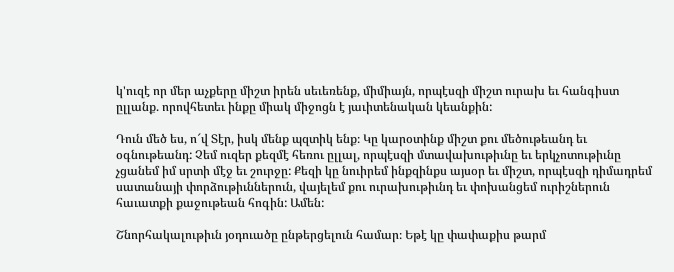կ'ուզէ որ մեր աչքերը միշտ իրեն սեւեռենք, միմիայն, որպէսզի միշտ ուրախ եւ հանգիստ ըլլանք. որովհետեւ ինքը միակ միջոցն է յաւիտենական կեանքին:

Դուն մեծ ես, ո՜վ Տէր, իսկ մենք պզտիկ ենք։ Կը կարօտինք միշտ քու մեծութեանդ եւ օգնութեանդ: Չեմ ուզեր քեզմէ հեռու ըլլալ, որպէսզի մտավախութիւնը եւ երկչոտութիւնը չցանեմ իմ սրտի մէջ եւ շուրջը: Քեզի կը նուիրեմ ինքզինքս այսօր եւ միշտ, որպէսզի դիմադրեմ սատանայի փորձութիւններուն, վայելեմ քու ուրախութիւնդ եւ փոխանցեմ ուրիշներուն հաւատքի քաջութեան հոգին: Ամեն:

Շնորհակալութիւն յօդուածը ընթերցելուն համար։ Եթէ կը փափաքիս թարմ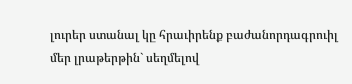լուրեր ստանալ կը հրաւիրենք բաժանորդագրուիլ մեր լրաթերթին` սեղմելով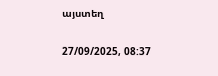այստեղ

27/09/2025, 08:37